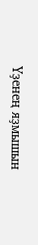Үҙенең яҙмышын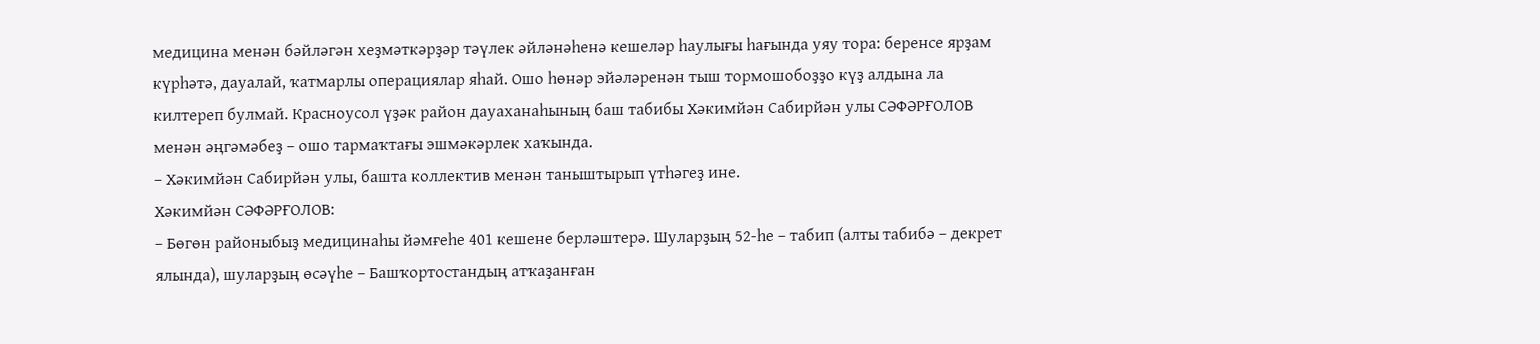медицина менән бәйләгән хеҙмәткәрҙәр тәүлек әйләнәһенә кешеләр һаулығы һағында уяу тора: беренсе ярҙам күрһәтә, дауалай, ҡатмарлы операциялар яһай. Ошо һөнәр эйәләренән тыш тормошобоҙҙо күҙ алдына ла килтереп булмай. Красноусол үҙәк район дауаханаһының баш табибы Хәкимйән Сабирйән улы СӘФӘРҒОЛОВ менән әңгәмәбеҙ – ошо тармаҡтағы эшмәкәрлек хаҡында.
– Хәкимйән Сабирйән улы, башта коллектив менән таныштырып үтһәгеҙ ине.
Хәкимйән СӘФӘРҒОЛОВ:
– Бөгөн районыбыҙ медицинаһы йәмғеһе 401 кешене берләштерә. Шуларҙың 52-һе – табип (алты табибә – декрет ялында), шуларҙың өсәүһе – Башҡортостандың атҡаҙанған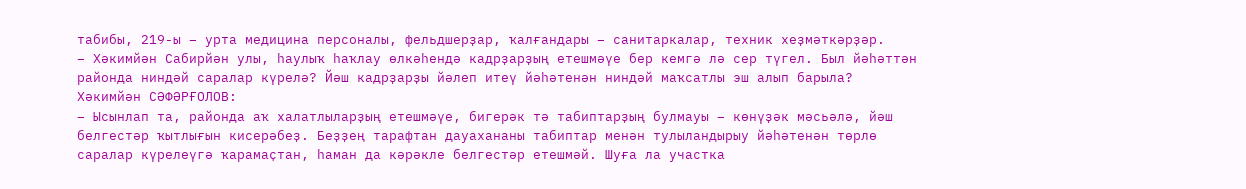табибы, 219-ы – урта медицина персоналы, фельдшерҙар, ҡалғандары – санитаркалар, техник хеҙмәткәрҙәр.
– Хәкимйән Сабирйән улы, һаулыҡ һаҡлау өлкәһендә кадрҙарҙың етешмәүе бер кемгә лә сер түгел. Был йәһәттән районда ниндәй саралар күрелә? Йәш кадрҙарҙы йәлеп итеү йәһәтенән ниндәй маҡсатлы эш алып барыла?
Хәкимйән СӘФӘРҒОЛОВ:
– Ысынлап та, районда аҡ халатлыларҙың етешмәүе, бигерәк тә табиптарҙың булмауы – көнүҙәк мәсьәлә, йәш белгестәр ҡытлығын кисерәбеҙ. Беҙҙең тарафтан дауахананы табиптар менән тулыландырыу йәһәтенән төрлө саралар күрелеүгә ҡарамаҫтан, һаман да кәрәкле белгестәр етешмәй. Шуға ла участка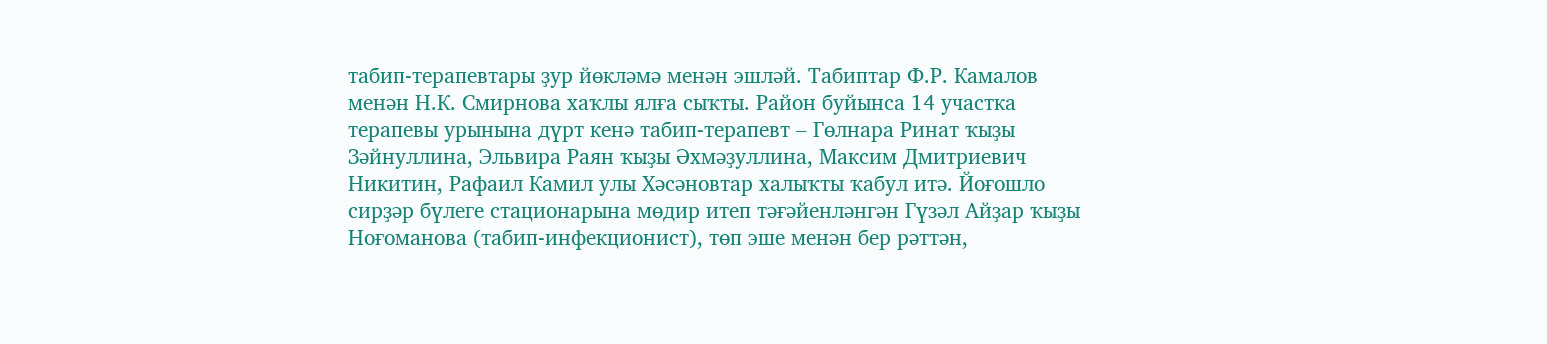табип-терапевтары ҙур йөкләмә менән эшләй. Табиптар Ф.Р. Камалов менән Н.К. Смирнова хаҡлы ялға сыҡты. Район буйынса 14 участка терапевы урынына дүрт кенә табип-терапевт – Гөлнара Ринат ҡыҙы Зәйнуллина, Эльвира Раян ҡыҙы Әхмәҙуллина, Максим Дмитриевич Никитин, Рафаил Камил улы Хәсәновтар халыҡты ҡабул итә. Йоғошло сирҙәр бүлеге стационарына мөдир итеп тәғәйенләнгән Гүзәл Айҙар ҡыҙы Ноғоманова (табип-инфекционист), төп эше менән бер рәттән,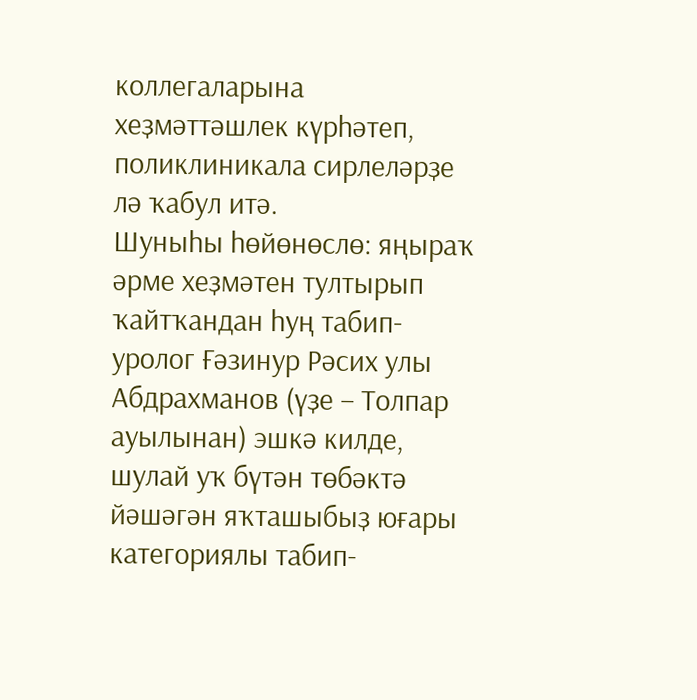коллегаларына хеҙмәттәшлек күрһәтеп, поликлиникала сирлеләрҙе лә ҡабул итә.
Шуныһы һөйөнөслө: яңыраҡ әрме хеҙмәтен тултырып ҡайтҡандан һуң табип-уролог Ғәзинур Рәсих улы Абдрахманов (үҙе – Толпар ауылынан) эшкә килде, шулай уҡ бүтән төбәктә йәшәгән яҡташыбыҙ юғары категориялы табип-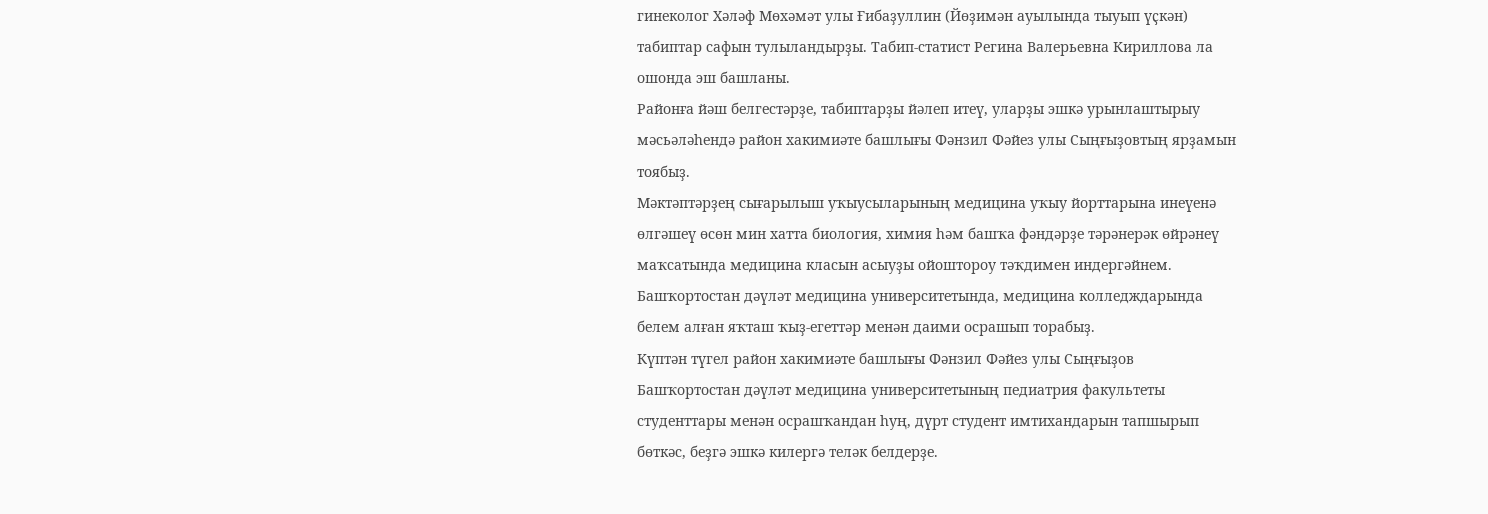гинеколог Хәләф Мөхәмәт улы Ғибаҙуллин (Йөҙимән ауылында тыуып үҫкән) табиптар сафын тулыландырҙы. Табип-статист Регина Валерьевна Кириллова ла ошонда эш башланы.
Районға йәш белгестәрҙе, табиптарҙы йәлеп итеү, уларҙы эшкә урынлаштырыу мәсьәләһендә район хакимиәте башлығы Фәнзил Фәйез улы Сыңғыҙовтың ярҙамын тоябыҙ.
Мәктәптәрҙең сығарылыш уҡыусыларының медицина уҡыу йорттарына инеүенә өлгәшеү өсөн мин хатта биология, химия һәм башҡа фәндәрҙе тәрәнерәк өйрәнеү маҡсатында медицина класын асыуҙы ойоштороу тәҡдимен индергәйнем. Башҡортостан дәүләт медицина университетында, медицина колледждарында белем алған яҡташ ҡыҙ-егеттәр менән даими осрашып торабыҙ.
Күптән түгел район хакимиәте башлығы Фәнзил Фәйез улы Сыңғыҙов Башҡортостан дәүләт медицина университетының педиатрия факультеты студенттары менән осрашҡандан һуң, дүрт студент имтихандарын тапшырып бөткәс, беҙгә эшкә килергә теләк белдерҙе.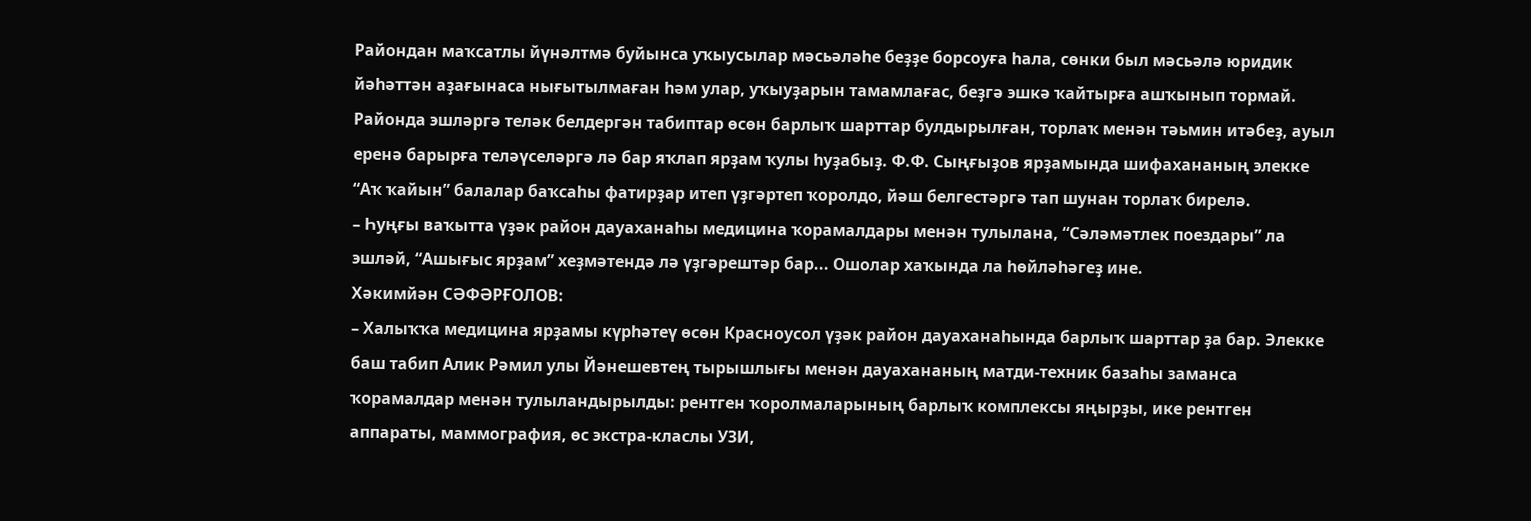Райондан маҡсатлы йүнәлтмә буйынса уҡыусылар мәсьәләһе беҙҙе борсоуға һала, сөнки был мәсьәлә юридик йәһәттән аҙағынаса нығытылмаған һәм улар, уҡыуҙарын тамамлағас, беҙгә эшкә ҡайтырға ашҡынып тормай.
Районда эшләргә теләк белдергән табиптар өсөн барлыҡ шарттар булдырылған, торлаҡ менән тәьмин итәбеҙ, ауыл еренә барырға теләүселәргә лә бар яҡлап ярҙам ҡулы һуҙабыҙ. Ф.Ф. Сыңғыҙов ярҙамында шифахананың элекке “Аҡ ҡайын” балалар баҡсаһы фатирҙар итеп үҙгәртеп ҡоролдо, йәш белгестәргә тап шунан торлаҡ бирелә.
– Һуңғы ваҡытта үҙәк район дауаханаһы медицина ҡорамалдары менән тулылана, “Сәләмәтлек поездары” ла эшләй, “Ашығыс ярҙам” хеҙмәтендә лә үҙгәрештәр бар... Ошолар хаҡында ла һөйләһәгеҙ ине.
Хәкимйән СӘФӘРҒОЛОВ:
– Халыҡҡа медицина ярҙамы күрһәтеү өсөн Красноусол үҙәк район дауаханаһында барлыҡ шарттар ҙа бар. Элекке баш табип Алик Рәмил улы Йәнешевтең тырышлығы менән дауахананың матди-техник базаһы заманса ҡорамалдар менән тулыландырылды: рентген ҡоролмаларының барлыҡ комплексы яңырҙы, ике рентген аппараты, маммография, өс экстра-класлы УЗИ,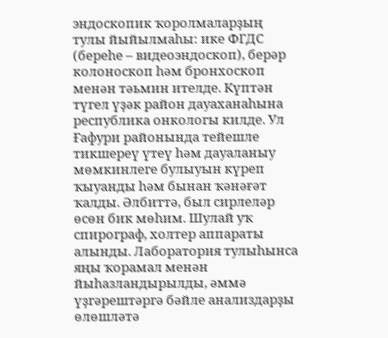эндоскопик ҡоролмаларҙың тулы йыйылмаһы: ике ФГДС (береһе – видеоэндоскоп), берәр колоноскоп һәм бронхоскоп менән тәьмин ителде. Күптән түгел үҙәк район дауаханаһына республика онкологы килде. Ул Ғафури районында тейешле тикшереү үтеү һәм дауаланыу мөмкинлеге булыуын күреп ҡыуанды һәм бынан ҡәнәғәт ҡалды. Әлбиттә, был сирлеләр өсөн бик мөһим. Шулай уҡ спирограф, холтер аппараты алынды. Лаборатория тулыһынса яңы ҡорамал менән йыһазландырылды, әммә үҙгәрештәргә бәйле анализдарҙы өлөшләтә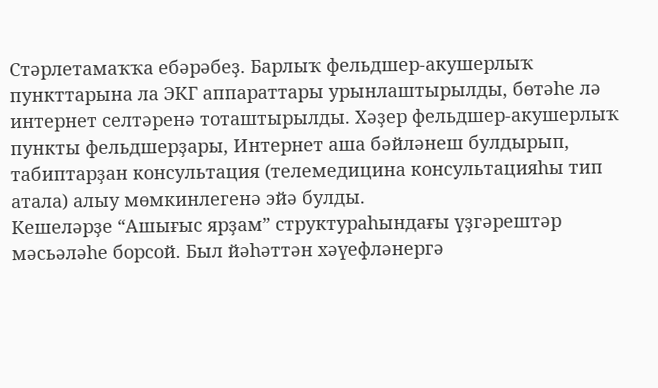Стәрлетамаҡҡа ебәрәбеҙ. Барлыҡ фельдшер-акушерлыҡ пункттарына ла ЭКГ аппараттары урынлаштырылды, бөтәһе лә интернет селтәренә тоташтырылды. Хәҙер фельдшер-акушерлыҡ пункты фельдшерҙары, Интернет аша бәйләнеш булдырып, табиптарҙан консультация (телемедицина консультацияһы тип атала) алыу мөмкинлегенә эйә булды.
Кешеләрҙе “Ашығыс ярҙам” структураһындағы үҙгәрештәр мәсьәләһе борсой. Был йәһәттән хәүефләнергә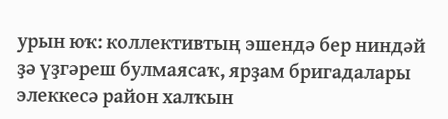урын юҡ: коллективтың эшендә бер ниндәй ҙә үҙгәреш булмаясаҡ, ярҙам бригадалары элеккесә район халҡын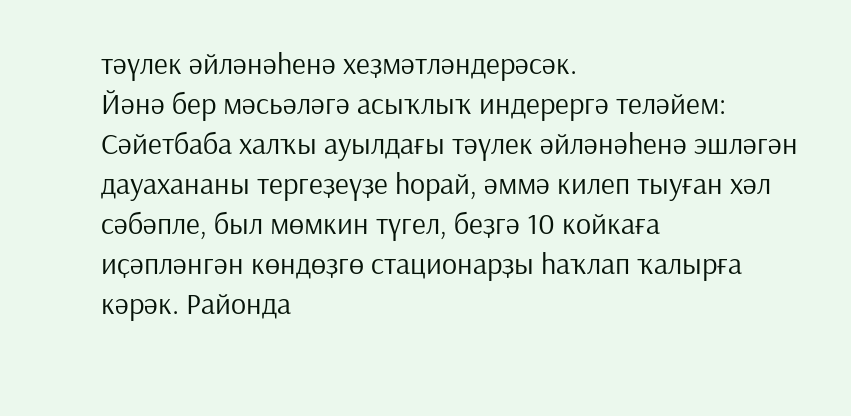тәүлек әйләнәһенә хеҙмәтләндерәсәк.
Йәнә бер мәсьәләгә асыҡлыҡ индерергә теләйем: Сәйетбаба халҡы ауылдағы тәүлек әйләнәһенә эшләгән дауахананы тергеҙеүҙе һорай, әммә килеп тыуған хәл сәбәпле, был мөмкин түгел, беҙгә 10 койкаға иҫәпләнгән көндөҙгө стационарҙы һаҡлап ҡалырға кәрәк. Районда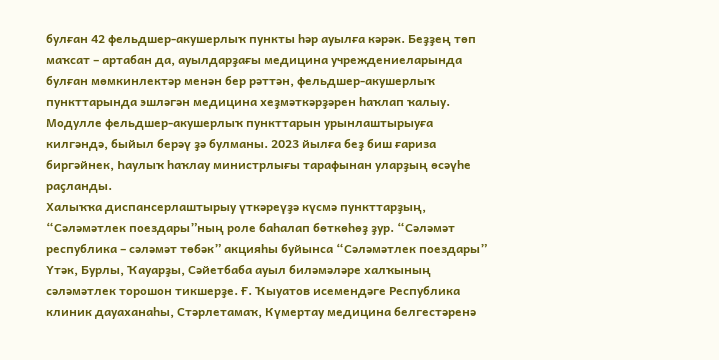булған 42 фельдшер-акушерлыҡ пункты һәр ауылға кәрәк. Беҙҙең төп маҡсат – артабан да, ауылдарҙағы медицина учреждениеларында булған мөмкинлектәр менән бер рәттән, фельдшер-акушерлыҡ пункттарында эшләгән медицина хеҙмәткәрҙәрен һаҡлап ҡалыу.
Модулле фельдшер-акушерлыҡ пункттарын урынлаштырыуға килгәндә, быйыл берәү ҙә булманы. 2023 йылға беҙ биш ғариза биргәйнек, Һаулыҡ һаҡлау министрлығы тарафынан уларҙың өсәүһе раҫланды.
Халыҡҡа диспансерлаштырыу үткәреүҙә күсмә пункттарҙың, “Сәләмәтлек поездары”ның роле баһалап бөткөһөҙ ҙур. “Сәләмәт республика – сәләмәт төбәк” акцияһы буйынса “Сәләмәтлек поездары” Үтәк, Бурлы, Ҡауарҙы, Сәйетбаба ауыл биләмәләре халҡының сәләмәтлек торошон тикшерҙе. Ғ. Ҡыуатов исемендәге Республика клиник дауаханаһы, Стәрлетамаҡ, Күмертау медицина белгестәренә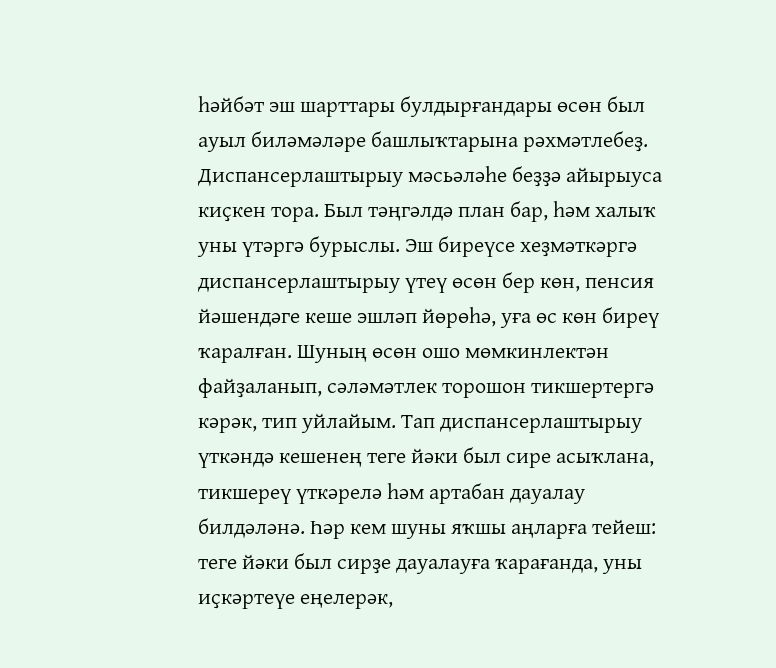һәйбәт эш шарттары булдырғандары өсөн был ауыл биләмәләре башлыҡтарына рәхмәтлебеҙ.
Диспансерлаштырыу мәсьәләһе беҙҙә айырыуса киҫкен тора. Был тәңгәлдә план бар, һәм халыҡ уны үтәргә бурыслы. Эш биреүсе хеҙмәткәргә диспансерлаштырыу үтеү өсөн бер көн, пенсия йәшендәге кеше эшләп йөрөһә, уға өс көн биреү ҡаралған. Шуның өсөн ошо мөмкинлектән файҙаланып, сәләмәтлек торошон тикшертергә кәрәк, тип уйлайым. Тап диспансерлаштырыу үткәндә кешенең теге йәки был сире асыҡлана, тикшереү үткәрелә һәм артабан дауалау билдәләнә. Һәр кем шуны яҡшы аңларға тейеш: теге йәки был сирҙе дауалауға ҡарағанда, уны иҫкәртеүе еңелерәк,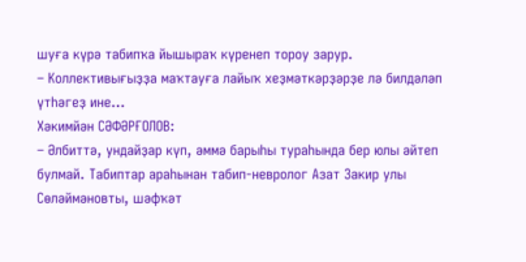шуға күрә табипҡа йышыраҡ күренеп тороу зарур.
– Коллективығыҙҙа маҡтауға лайыҡ хеҙмәткәрҙәрҙе лә билдәләп үтһәгеҙ ине…
Хәкимйән СӘФӘРҒОЛОВ:
– Әлбиттә, ундайҙар күп, әммә барыһы тураһында бер юлы әйтеп булмай. Табиптар араһынан табип-невролог Азат Закир улы Сөләймәновты, шәфҡәт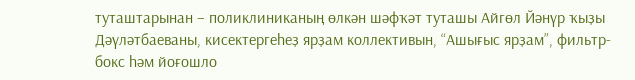туташтарынан – поликлиниканың өлкән шәфҡәт туташы Айгөл Йәнүр ҡыҙы Дәүләтбаеваны, кисектергеһеҙ ярҙам коллективын, “Ашығыс ярҙам”, фильтр-бокс һәм йоғошло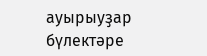ауырыуҙар бүлектәре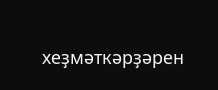хеҙмәткәрҙәрен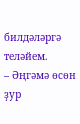билдәләргә теләйем.
– Әңгәмә өсөн ҙур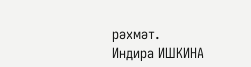рәхмәт.
Индира ИШКИНА